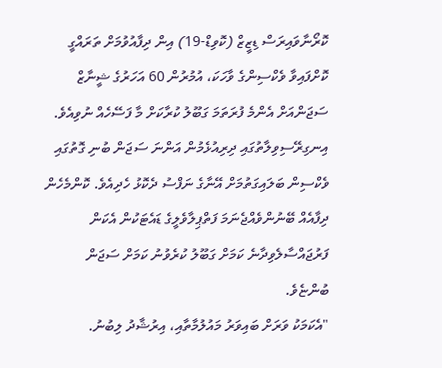ކޮރޯނާވައިރަސް ޑިޒީޒް (ކޮވިޑް-19) އިން ދިފާއުވުމަށް ތަރައްގީ ކޮށްފައިވާ ވެކްސިންގެ ވާހަކަ، އުމުރުން 60 އަހަރުގެ ޝީނާޒް ސަޖަންއަށް އެންމެ ފުރަތަމަ ގަބޫލު ކުރާކަށް މާ ފަސޭހެއް ނުވިއެވެ. އިނގިރޭސިވިލާތުގައި ދިރިއުޅެމުން އަންނަ ސަޖަން ބުނި ގޮތުގައި ވެކްސިން ބަލައިގަތުމަށް އޭނާގެ ނަފްސު ދެކޮޅު ހެދިއެވެ. ކޮންމެހެން ދިފާއެއް ބޭނުންވެއްޖެނަމަ ފަތްޕިލާވެލީގެ ޑައެޓަކުން އެކަން ފަރުޖައްސާލެވިދާނެ ކަމަށް ގަބޫލު ކުރެވުނު ކަމަށް ސަޖަން ބުންޏެވެ.
"އެކަމަކު ވަރަށް ބައިވަރު މައުލުމާތާއި، އިރުޝާދު ލިބުނު.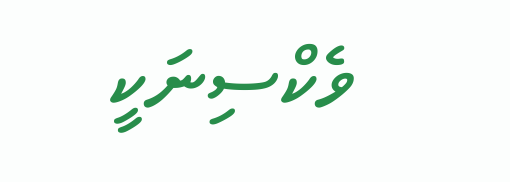ވެކްސިނަކީ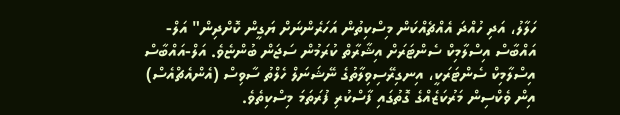ހަލާލު، އަދި ހުއްދަ އެއްޗެއްކަން މިސްކިތުން އަހަރެންނަށް ޔަގީން ކޮށްދިން" އަލް-އައްބާސް އިސްލާމިކް ސެންޓަރަށް އިޝާރާތް ކުރަމުން ސަޖަން ބުންޏެވެ. އަލް-އައްބާސް އިސްލާމިކް ސެންޓަރަކީ، އިނގިރޭސިވިލާތުގެ ނޭޝަނަލް ހެލްތު ސާވިސް (އެންއެޗްއެސް) އިން ވެކްސިން މަރުކަޒެއްގެ ގޮތުގައި ފާސްކުރި ފުރަތަމަ މިސްކިތެވެ.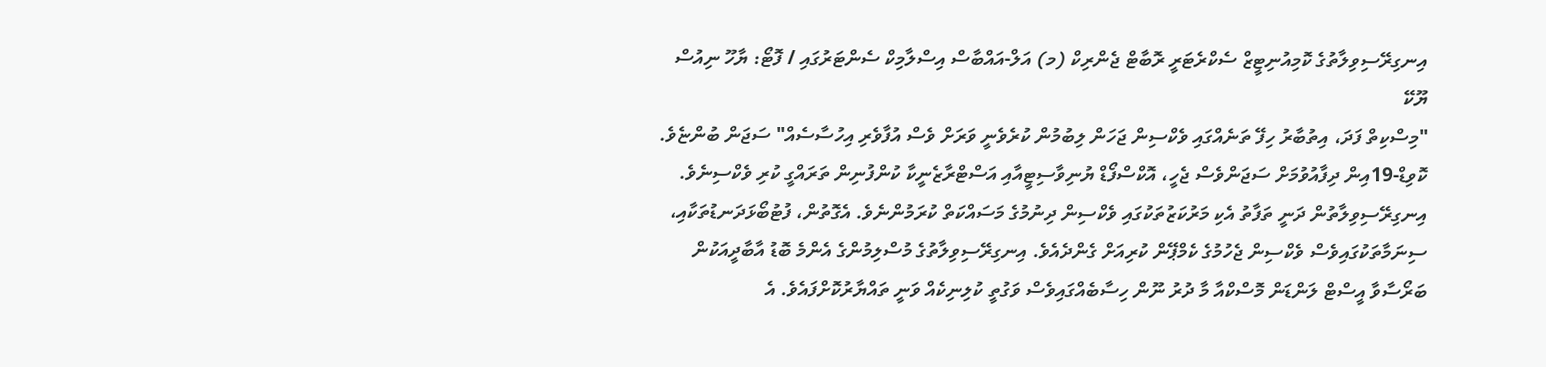އިނގިރޭސިވިލާތުގެ ކޮމިއުނިޓީޒް ސެކްރެޓަރީ ރޮބާޓް ޖެންރިކް (މ) އަލް-އައްބާސް އިސްލާމިކް ސެންޓަރުގައި / ފޮޓޯ: ޔާހޫ ނިއުސް ޔޫކޭ
"މިސްކިތް ފަދަ، އިތުބާރު ހިފޭ ތަނެއްގައި ވެކްސިން ޖަހަން ލިބުމުން ކުރެވެނީ ވަރަށް ވެސް އުފާވެރި އިހުސާސެއް" ސަޖަން ބުންޏެވެ.
ކޮވިޑް-19އިން ދިފާއުވުމަށް ސަޖަންވެސް ޖެހީ، އޮކްސްފޯޑް ޔުނިވާސިޓީއާއި އަސްޓްރާޒެނީކާ ކުންފުނިން ތަރައްގީ ކުރި ވެކްސިނެވެ.
އިނގިރޭސިވިލާތުން ދަނީ ތަފާތު އެކި މަރުކަޒުތަކުގައި ވެކްސިން ދިނުމުގެ މަސައްކަތް ކުރަމުންނެވެ. އެގޮތުން، ފުޓުބޯޅަދަނޑުތަކާއި، ސިނަމާތަކުގައިވެސް ވެކްސިން ޖެހުމުގެ ކެމްޕޭން ކުރިއަށް ގެންދެއެވެ. އިނގިރޭސިވިލާތުގެ މުސްލިމުންގެ އެންމެ ބޮޑު އާބާދީއަކުން ބަރޯސާވާ އީސްޓް ލަންޑަން މޮސްކްއާ މާ ދުރު ނޫން ހިސާބެއްގައިވެސް ވަގުތީ ކުލިނިކެއް ވަނީ ތައްޔާރުކޮށްފައެވެ. އެ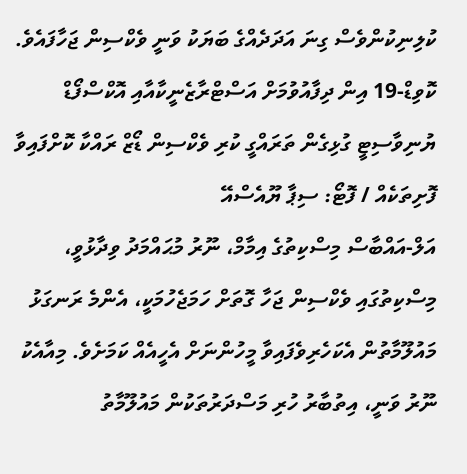ކުލިނިކުންވެސް ގިނަ އަދަދެއްގެ ބަޔަކު ވަނީ ވެކްސިން ޖަހާފައެވެ.
ކޮވިޑް-19 އިން ދިފާއުވުމަށް އަސްޓްރާޒެނީކާއާއި އޮކްސްފޯޑް ޔުނިވާސިޓީ ގުޅިގެން ތަރައްގީ ކުރި ވެކްސިން ޑޯޒް ރައްކާ ކޮށްފައިވާ ފޮށިތަކެއް / ފޮޓޯ: ސިޕާ ޔޫއެސްއޭ
އަލް-އައްބާސް މިސްކިތުގެ އިމާމް، ނޫރު މުޙައްމަދު ވިދާޅުވީ، މިސްކިތުގައި ވެކްސިން ޖަހާ ގޮތަށް ހަމަޖެހުމަކީ، އެންމެ ރަނގަޅު މައުލޫމާތުން އެކަހެރިވެފައިވާ މީހުންނަށް އެހީއެއް ކަމަށެވެ. މިއާއެކު ނޫރު ވަނީ، އިތުބާރު ހުރި މަސްދަރުތަކުން މައުލޫމާތު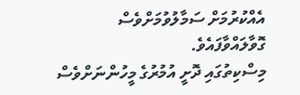އެއްކުރުމަށް ސަމާލުވުމަށްވެސް ގޮވާލައްވާފައެވެ.
މިސްކިތުގައި ދޮށީ އުމުރުގެ މީހުންނަށްވެސް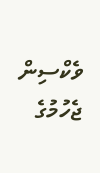ވެކްސިން ޖެހުމުގެ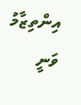އިންތިޒާމު ވަނީ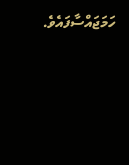ހަމަޖައްސާފައެވެ.